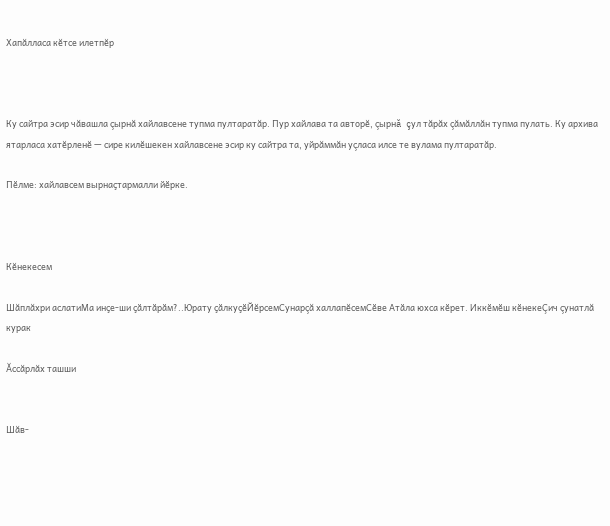Хапăлласа кĕтсе илетпĕр



Ку сайтра эсир чăвашла çырнă хайлавсене тупма пултаратăр. Пур хайлава та авторĕ, çырнă çул тăрăх çăмăллăн тупма пулать. Ку архива ятарласа хатĕрленĕ — сире килĕшекен хайлавсене эсир ку сайтра та, уйрăммăн уçласа илсе те вулама пултаратăр.

Пӗлме: хайлавсем вырнаҫтармалли йӗрке.



Кĕнекесем

Шăплăхри аслатиМа инҫе-ши ҫӑлтӑрӑм?..Юрату ҫӑлкуҫӗЙĕрсемСунарçă халлапĕсемСӗве Атӑла юхса кӗрет. Иккӗмӗш кӗнекеÇич çунатлă курак

Ăссăрлăх ташши


Шăв-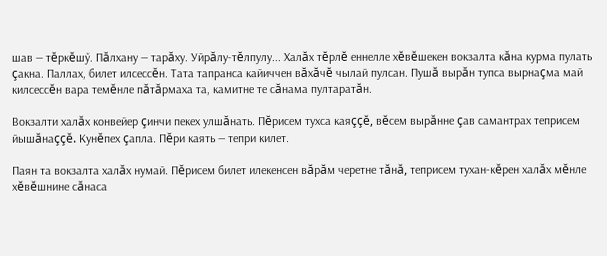шав — тĕркĕшӳ. Пăлхану — тарăху. Уйрăлу-тĕлпулу... Халăх тĕрлĕ еннелле хĕвĕшекен вокзалта кăна курма пулать çакна. Паллах, билет илсессĕн. Тата тапранса кайиччен вăхăчĕ чылай пулсан. Пушă вырăн тупса вырнаçма май килсессĕн вара темĕнле пăтăрмаха та, камитне те сăнама пултаратăн.

Вокзалти халăх конвейер çинчи пекех улшăнать. Пĕрисем тухса каяççĕ, вĕсем вырăнне çав самантрах теприсем йышăнаççĕ. Кунĕпех çапла. Пĕри каять — тепри килет.

Паян та вокзалта халăх нумай. Пĕрисем билет илекенсен вăрăм черетне тăнă, теприсем тухан-кĕрен халăх мĕнле хĕвĕшнине сăнаса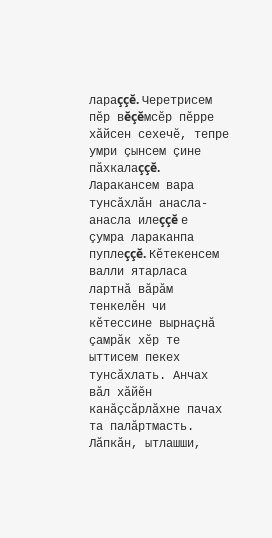лараççĕ. Черетрисем пĕр вĕçĕмсĕр пĕрре хăйсен сехечĕ, тепре умри çынсем çине пăхкалаççĕ. Ларакансем вара тунсăхлăн анасла-анасла илеççĕ е çумра лараканпа пуплеççĕ. Кĕтекенсем валли ятарласа лартнă вăрăм тенкелĕн чи кĕтессине вырнаçнă çамрăк хĕр те ыттисем пекех тунсăхлать. Анчах вăл хăйĕн канăçсăрлăхне пачах та палăртмасть. Лăпкăн, ытлашши,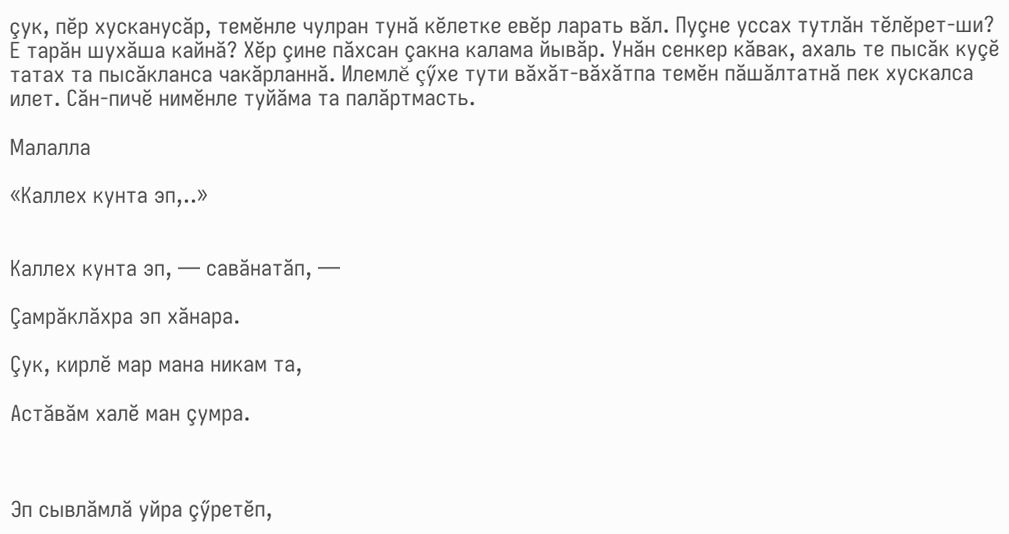çук, пĕр хусканусăр, темĕнле чулран тунă кĕлетке евĕр ларать вăл. Пуçне уссах тутлăн тĕлĕрет-ши? Е тарăн шухăша кайнă? Хĕр çине пăхсан çакна калама йывăр. Унăн сенкер кăвак, ахаль те пысăк куçĕ татах та пысăкланса чакăрланнă. Илемлĕ çӳхе тути вăхăт-вăхăтпа темĕн пăшăлтатнă пек хускалса илет. Сăн-пичĕ нимĕнле туйăма та палăртмасть.

Малалла

«Каллех кунта эп,..»


Каллех кунта эп, — савăнатăп, —

Çамрăклăхра эп хăнара.

Çук, кирлĕ мар мана никам та,

Астăвăм халĕ ман çумра.



Эп сывлăмлă уйра çӳретĕп,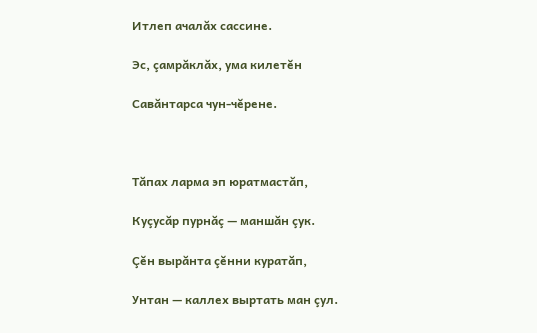Итлеп ачалăх сассине.

Эс, çамрăклăх, ума килетĕн

Савăнтарса чун-чĕрене.



Тăпах ларма эп юратмастăп,

Куçусăр пурнăç — маншăн çук.

Çĕн вырăнта çĕнни куратăп,

Унтан — каллех выртать ман çул.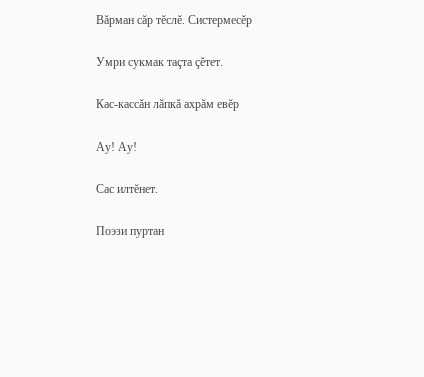Вăрман сăр тĕслĕ. Систермесĕр

Умри сукмак таçта çĕтет.

Кас-кассăн лăпкă ахрăм евĕр

Ау! Ау!

Сас илтĕнет.

Поэзи пуртан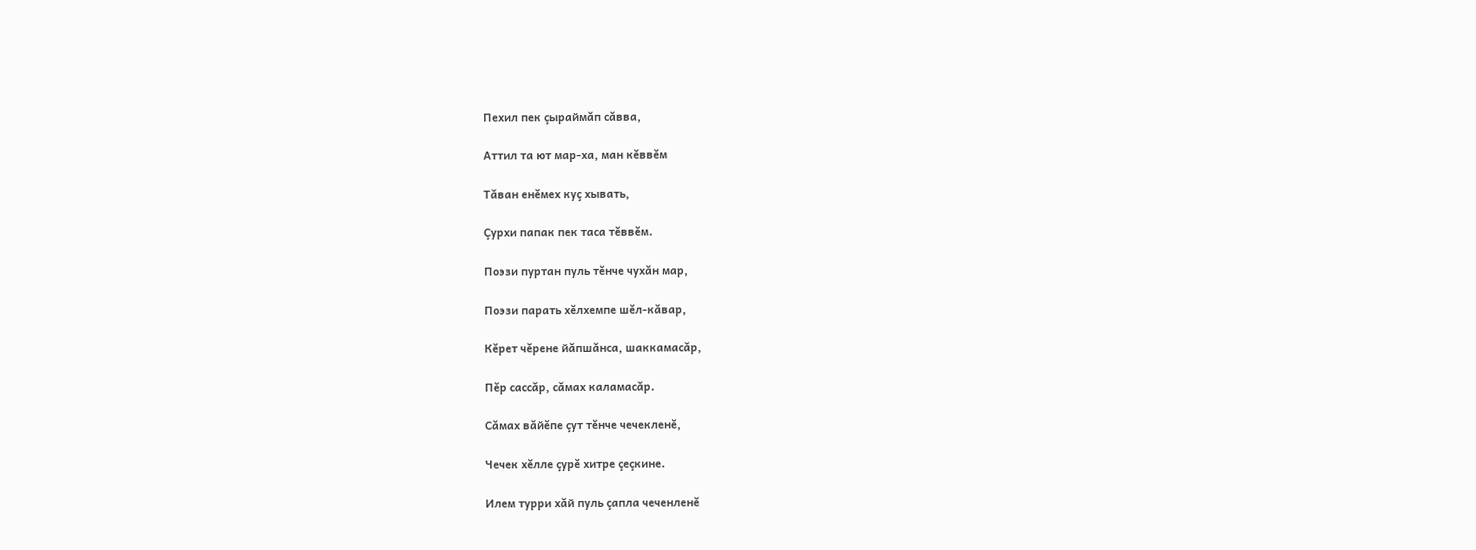Пехил пек çыраймăп сăвва,

Аттил та ют мар-ха, ман кĕввĕм

Тăван енĕмех куç хывать,

Çурхи папак пек таса тĕввĕм.

Поэзи пуртан пуль тĕнче чухăн мар,

Поэзи парать хĕлхемпе шĕл-кăвар,

Кĕрет чĕрене йăпшăнса, шаккамасăр,

Пĕр сассăр, сăмах каламасăр.

Сăмах вăйĕпе çут тĕнче чечекленĕ,

Чечек хĕлле çурĕ хитре çеçкине.

Илем турри хăй пуль çапла чеченленĕ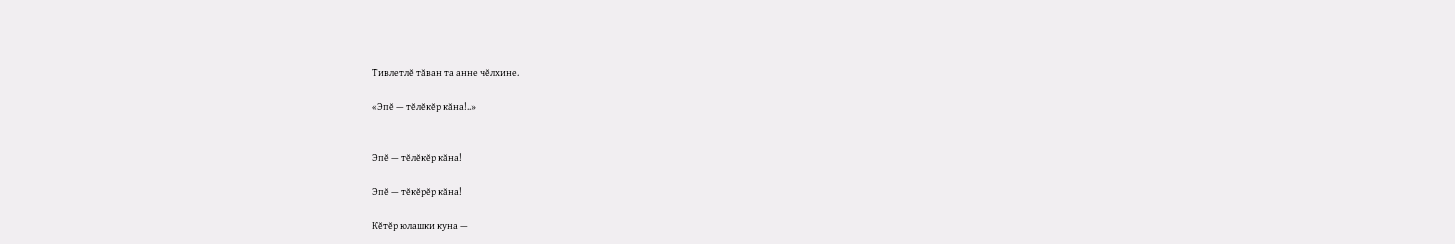Тивлетлĕ тăван та анне чĕлхине.

«Эпĕ — тĕлĕкĕр кăна!..»


Эпĕ — тĕлĕкĕр кăна!

Эпĕ — тĕкĕрĕр кăна!

Кĕтĕр юлашки куна —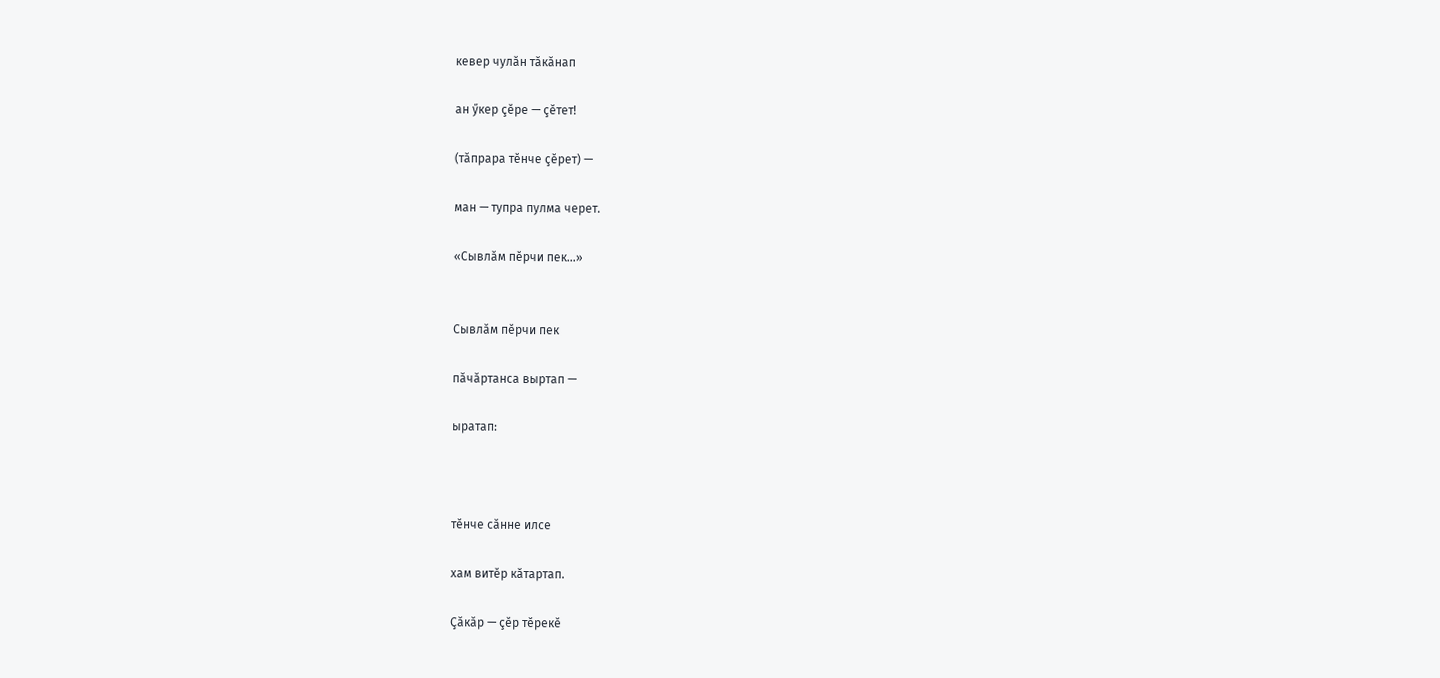кевер чулăн тăкăнап

ан ӳкер çĕре — çĕтет!

(тăпрара тĕнче çĕрет) —

ман — тупра пулма черет.

«Сывлăм пĕрчи пек...»


Сывлăм пĕрчи пек

пăчăртанса выртап —

ыратап:



тĕнче сăнне илсе

хам витĕр кăтартап.

Çăкăр — çĕр тĕрекĕ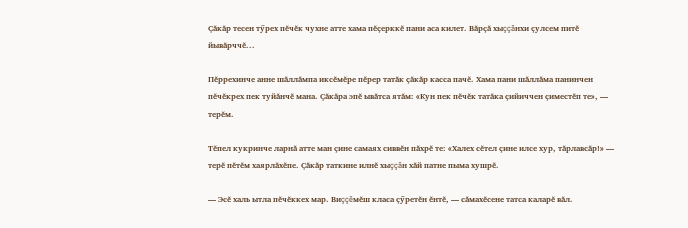Çăкăр тесен тӳрех пĕчĕк чухне атте хама пĕçерккĕ пани аса килет. Вăрçă хыççăнхи çулсем питĕ йывăрччĕ...

Пĕррехинче анне шăллăмпа иксĕмĕре пĕрер татăк çăкăр касса пачĕ. Хама пани шăллăма панинчен пĕчĕкрех пек туйăнчĕ мана. Çăкăра эпĕ ывăтса ятăм: «Кун пек пĕчĕк татăка çийиччен çиместĕп те», — терĕм.

Тĕпел кукринче ларнă атте ман çине самаях сиввĕн пăхрĕ те: «Халех сĕтел çине илсе хур, тăрлавсăр!» — терĕ пĕтĕм хаярлăхĕпе. Çăкăр таткине илнĕ хыççăн хăй патне пыма хушрĕ.

— Эсĕ халь ытла пĕчĕккех мар. Виççĕмĕш класа çӳретĕн ĕнтĕ, — сăмахĕсене татса каларĕ вăл.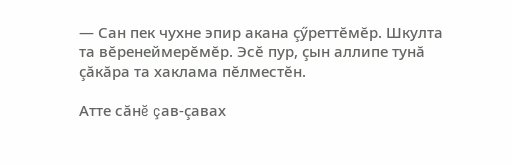— Сан пек чухне эпир акана çӳреттĕмĕр. Шкулта та вĕренеймерĕмĕр. Эсĕ пур, çын аллипе тунă çăкăра та хаклама пĕлместĕн.

Атте сăнĕ çав-çавах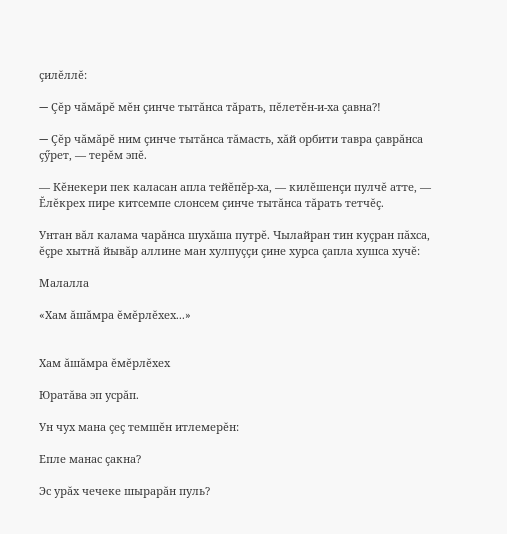çилĕллĕ:

— Çĕр чăмăрĕ мĕн çинче тытăнса тăрать, пĕлетĕн-и-ха çавна?!

— Çĕр чăмăрĕ ним çинче тытăнса тăмасть, хăй орбити тавра çаврăнса çӳрет, — терĕм эпĕ.

— Кĕнекери пек каласан апла тейĕпĕр-ха, — килĕшенçи пулчĕ атте, — Ĕлĕкрех пире китсемпе слонсем çинче тытăнса тăрать тетчĕç.

Унтан вăл калама чарăнса шухăша путрĕ. Чылайран тин куçран пăхса, ĕçре хытнă йывăр аллине ман хулпуççи çине хурса çапла хушса хучĕ:

Малалла

«Хам ăшăмра ĕмĕрлĕхех...»


Хам ăшăмра ĕмĕрлĕхех

Юратăва эп усрăп.

Ун чух мана çеç темшĕн итлемерĕн:

Епле манас çакна?

Эс урăх чечеке шырарăн пуль?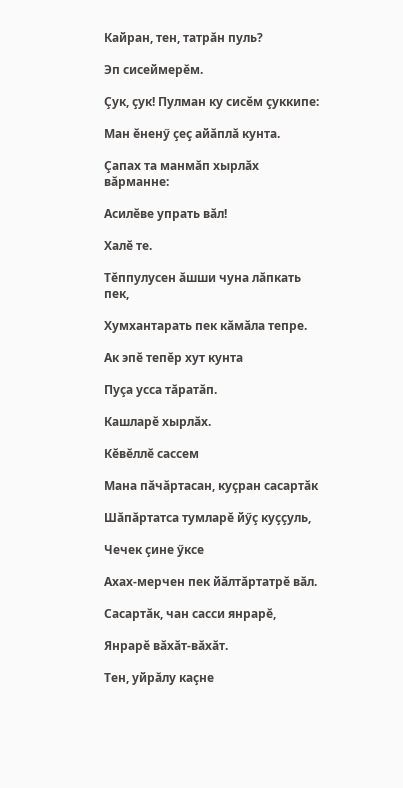Кайран, тен, татрăн пуль?

Эп сисеймерĕм.

Çук, çук! Пулман ку сисĕм çуккипе:

Ман ĕненӳ çеç айăплă кунта.

Çапах та манмăп хырлăх вăрманне:

Асилĕве упрать вăл!

Халĕ те.

Тĕппулусен ăшши чуна лăпкать пек,

Хумхантарать пек кăмăла тепре.

Ак эпĕ тепĕр хут кунта

Пуçа усса тăратăп.

Кашларĕ хырлăх.

Кĕвĕллĕ сассем

Мана пăчăртасан, куçран сасартăк

Шăпăртатса тумларĕ йӳç куççуль,

Чечек çине ӳксе

Ахах-мерчен пек йăлтăртатрĕ вăл.

Сасартăк, чан сасси янрарĕ,

Янрарĕ вăхăт-вăхăт.

Тен, уйрăлу каçне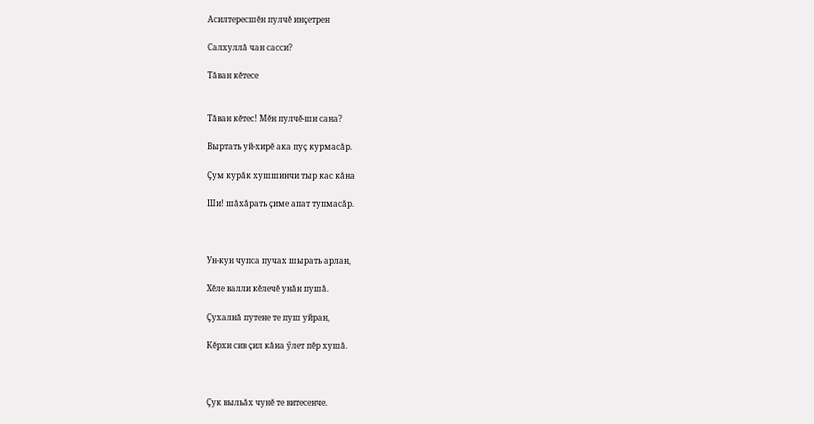Асилтересшĕн пулчĕ инçетрен

Салхуллă чан сасси?

Тăван кĕтесе


Тăван кĕтес! Мĕн пулчĕ-ши сана?

Выртать уй-хирĕ ака пуç курмасăр.

Çум курăк хушшинчи тыр кас кăна

Ши! шăхăрать çиме апат тупмасăр.



Ун-кун чупса пучах шырать арлан,

Хĕле валли кĕлечĕ унăн пушă.

Çухалнă путене те пуш уйран,

Кĕрхи сив çил кăна ӳлет пĕр хушă.



Çук выльăх чунĕ те витесенче.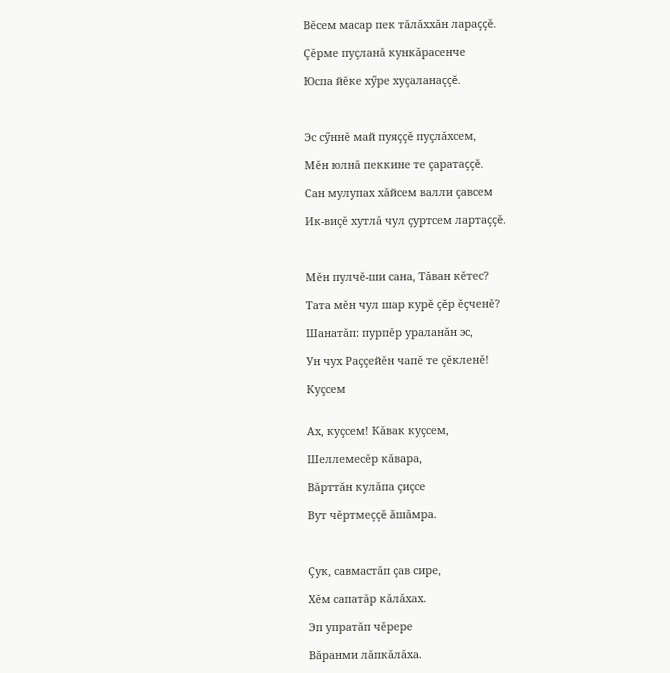Вĕсем масар пек тăлăххăн лараççĕ.

Çĕрме пуçланă кункăрасенче

Юспа йĕке хӳре хуçаланаççĕ.



Эс сӳннĕ май пуяççĕ пуçлăхсем,

Мĕн юлнă пеккине те çаратаççĕ.

Сан мулупах хăйсем валли çавсем

Ик-виçĕ хутлă чул çуртсем лартаççĕ.



Мĕн пулчĕ-ши сана, Тăван кĕтес?

Тата мĕн чул шар курĕ çĕр ĕçченĕ?

Шанатăп: пурпĕр ураланăн эс,

Ун чух Раççейĕн чапĕ те çĕкленĕ!

Куçсем


Ах, куçсем! Кăвак куçсем,

Шеллемесĕр кăвара,

Вăрттăн кулăпа çиçсе

Вут чĕртмеççĕ ăшăмра.



Çук, савмастăп çав сире,

Хĕм сапатăр кăлăхах.

Эп упратăп чĕрере

Вăранми лăпкăлăха.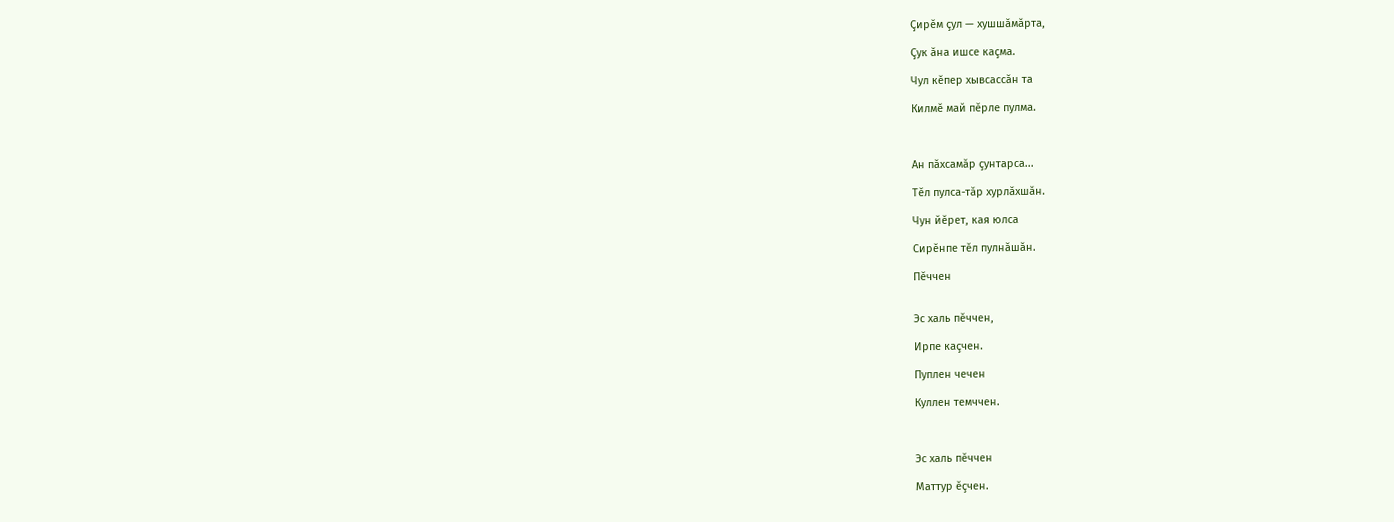Çирĕм çул — хушшăмăрта,

Çук ăна ишсе каçма.

Чул кĕпер хывсассăн та

Килмĕ май пĕрле пулма.



Ан пăхсамăр çунтарса...

Тĕл пулса-тăр хурлăхшăн.

Чун йĕрет, кая юлса

Сирĕнпе тĕл пулнăшăн.

Пĕччен


Эс халь пĕччен,

Ирпе каçчен.

Пуплен чечен

Куллен темччен.



Эс халь пĕччен

Маттур ĕçчен.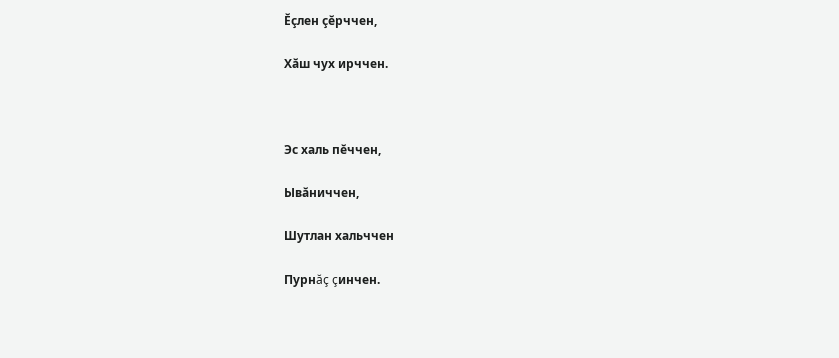Ĕçлен çĕрччен,

Хăш чух ирччен.



Эс халь пĕччен,

Ывăниччен,

Шутлан хальччен

Пурнăç çинчен.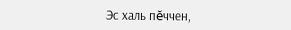Эс халь пĕччен,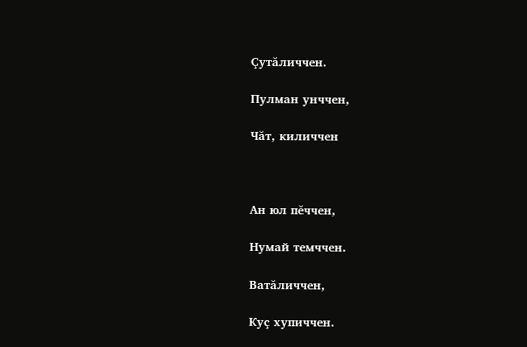Çутăличчен.

Пулман унччен,

Чăт, киличчен



Ан юл пĕччен,

Нумай темччен.

Ватăличчен,

Куç хупиччен.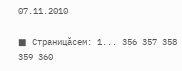07.11.2010

■ Страницăсем: 1... 356 357 358 359 360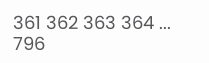361 362 363 364 ... 796